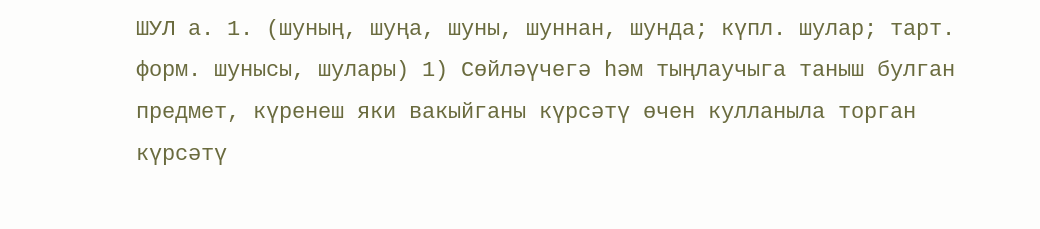ШУЛ а. 1. (шуның, шуңа, шуны, шуннан, шунда; күпл. шулар; тарт. форм. шунысы, шулары) 1) Сөйләүчегә һәм тыңлаучыга таныш булган предмет, күренеш яки вакыйганы күрсәтү өчен кулланыла торган күрсәтү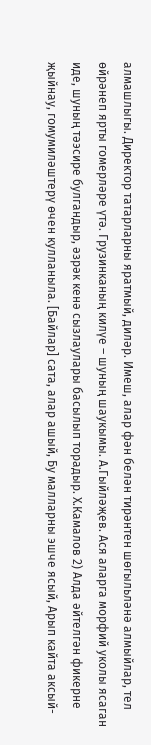алмашлыгы. Директор татарларны яратмый, диләр. Имеш, алар фән белән тирәнтен шөгыльләнә алмыйлар, тел өйрәнеп ярты гомерләре үтә. Грузинканың килүе – шуның шаукымы. А.Гыйләҗев. Ася аларга морфий уколы ясаган иде, шуның тәэсире булгандыр, әзрәк кенә сызлаулары басылып торадыр. Х.Камалов 2) Алда әйтелгән фикерне җыйнау, гомумиләштерү өчен кулланыла. [Байлар] сата, алар ашый, Бу малларны эшче ясый, Арып кайта аксый-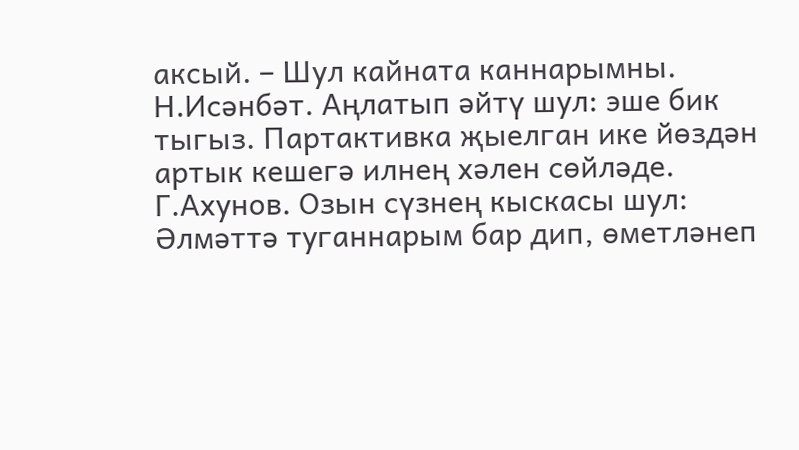аксый. – Шул кайната каннарымны. Н.Исәнбәт. Аңлатып әйтү шул: эше бик тыгыз. Партактивка җыелган ике йөздән артык кешегә илнең хәлен сөйләде. Г.Ахунов. Озын сүзнең кыскасы шул: Әлмәттә туганнарым бар дип, өметләнеп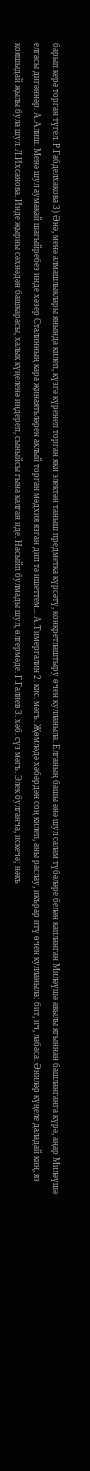барып керә торган түгел. Р.Габделхакова 3) Әнә, менә алмашлыклары янында килеп, күзгә күренеп торган яки электән таныш предметка күрсәтү, конкретлаштыру өчен кулланыла. Елганың башы әнә шул салам түбәләре белән капланган Миләүшә авылы ягыннан башланганга күрә, аңар Миләүшә елгасы дигәннәр. А.Алиш. Менә шул аумакай шагыйребез инде хәзер Сталинның кара җинаятьләрен аклый торган мәдхия язган дип тә ишеттем... А.Тимергалин 2. кис. мәгъ. Җөмләдә хәбәрдән соң килеп, аны раслау, икърар итү өчен кулланыла: бит, ич, лабаса. Әниләр күңеле даладай киң, яз кояшыдай җылы була шул. Л.Ихсанова. Инде җырны сәхнәдән башкарасы, халык күңеленә иңдереп, сыныйсы гына калган иде. Насыйп булмады шул, өлгермәде. Г.Галиев 3. хәб. сүз мәгъ. Элек булганча, искечә; нәкъ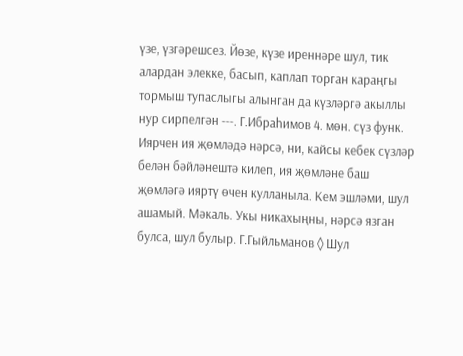үзе, үзгәрешсез. Йөзе, күзе иреннәре шул, тик алардан элекке, басып, каплап торган караңгы тормыш тупаслыгы алынган да күзләргә акыллы нур сирпелгән ---. Г.Ибраһимов 4. мөн. сүз функ. Иярчен ия җөмләдә нәрсә, ни, кайсы кебек сүзләр белән бәйләнештә килеп, ия җөмләне баш җөмләгә ияртү өчен кулланыла. Кем эшләми, шул ашамый. Мәкаль. Укы никахыңны, нәрсә язган булса, шул булыр. Г.Гыйльманов ◊ Шул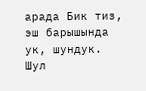арада Бик тиз, эш барышында ук, шундук. Шул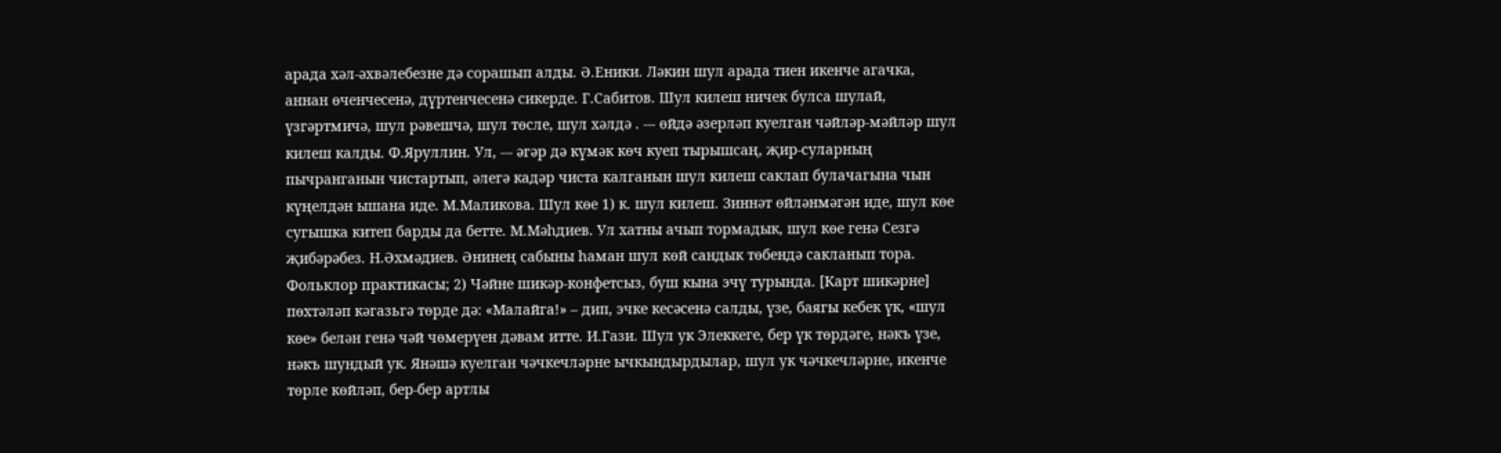арада хәл-әхвәлебезне дә сорашып алды. Ә.Еники. Ләкин шул арада тиен икенче агачка, аннан өченчесенә, дүртенчесенә сикерде. Г.Сабитов. Шул килеш ничек булса шулай, үзгәртмичә, шул рәвешчә, шул төсле, шул хәлдә . --- өйдә әзерләп куелган чәйләр-мәйләр шул килеш калды. Ф.Яруллин. Ул, --- әгәр дә күмәк көч куеп тырышсаң, җир-суларның пычранганын чистартып, әлегә кадәр чиста калганын шул килеш саклап булачагына чын күңелдән ышана иде. М.Маликова. Шул көе 1) к. шул килеш. Зиннәт өйләнмәгән иде, шул көе сугышка китеп барды да бетте. М.Мәһдиев. Ул хатны ачып тормадык, шул көе генә Сезгә җибәрәбез. Н.Әхмәдиев. Әнинең сабыны һаман шул көй сандык төбендә сакланып тора. Фольклор практикасы; 2) Чәйне шикәр-конфетсыз, буш кына эчү турында. [Карт шикәрне] пөхтәләп кәгазьгә төрде дә: «Малайга!» – дип, эчке кесәсенә салды, үзе, баягы кебек үк, «шул көе» белән генә чәй чөмерүен дәвам итте. И.Гази. Шул ук Элеккеге, бер үк төрдәге, нәкъ үзе, нәкъ шундый ук. Янәшә куелган чәчкечләрне ычкындырдылар, шул ук чәчкечләрне, икенче төрле көйләп, бер-бер артлы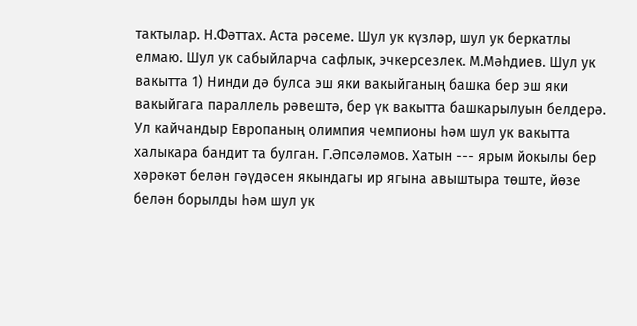тактылар. Н.Фәттах. Аста рәсеме. Шул ук күзләр, шул ук беркатлы елмаю. Шул ук сабыйларча сафлык, эчкерсезлек. М.Мәһдиев. Шул ук вакытта 1) Нинди дә булса эш яки вакыйганың башка бер эш яки вакыйгага параллель рәвештә, бер үк вакытта башкарылуын белдерә. Ул кайчандыр Европаның олимпия чемпионы һәм шул ук вакытта халыкара бандит та булган. Г.Әпсәләмов. Хатын --- ярым йокылы бер хәрәкәт белән гәүдәсен якындагы ир ягына авыштыра төште, йөзе белән борылды һәм шул ук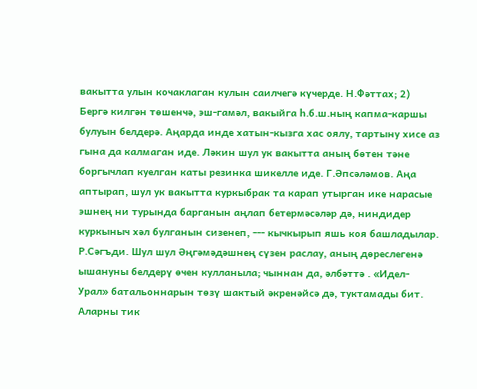вакытта улын кочаклаган кулын саилчегә күчерде. Н.Фәттах; 2) Бергә килгән төшенчә, эш-гамәл, вакыйга һ.б.ш.ның капма-каршы булуын белдерә. Аңарда инде хатын-кызга хас оялу, тартыну хисе аз гына да калмаган иде. Ләкин шул ук вакытта аның бөтен тәне боргычлап куелган каты резинка шикелле иде. Г.Әпсәләмов. Аңа аптырап, шул ук вакытта куркыбрак та карап утырган ике нарасые эшнең ни турында барганын аңлап бетермәсәләр дә, ниндидер куркыныч хәл булганын сизенеп, --- кычкырып яшь коя башладылар. Р.Сәгъди. Шул шул Әңгәмәдәшнең сүзен раслау, аның дөреслегенә ышануны белдерү өчен кулланыла; чыннан да, әлбәттә . «Идел-Урал» батальоннарын төзү шактый әкренәйсә дә, туктамады бит. Аларны тик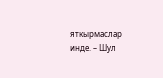яткырмаслар инде. – Шул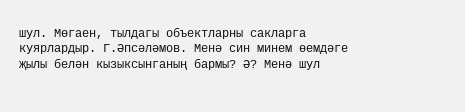шул. Мөгаен, тылдагы объектларны сакларга куярлардыр. Г.Әпсәләмов. Менә син минем өемдәге җылы белән кызыксынганың бармы? Ә? Менә шул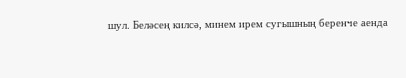шул. Беләсең килсә, минем ирем сугышның беренче аенда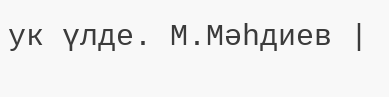ук үлде. М.Мәһдиев |